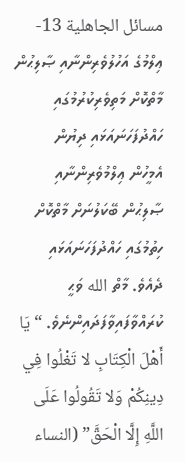مسائل الجاهلية 13-ޢިލްމުގެ އަހުލުވެރިންނާއި ޞާލިޙުން މާތްކޮށް މަތިވެރިކުރުމުގައި ހައްދުފަހަނައަޅައި ދިޔުން
އެމީހުން ޢިލްމުވެރިންނާއި ޞާލިޙުން ބޭކަލުނަށް މާތްކޮށް ހިތުމުގައި ހައްދުފަހަނައަޅައި ދެއެވެ. މާތް الله ވަޙީ ކުރައްވާފައިވާފަދައިންނެވެ. “يَا أَهْلَ الْكِتَابِ لا تَغْلُوا فِي دِينِكُمْ وَلا تَقُولُوا عَلَى اللَّهِ إِلَّا الْحَقَّ” (النساء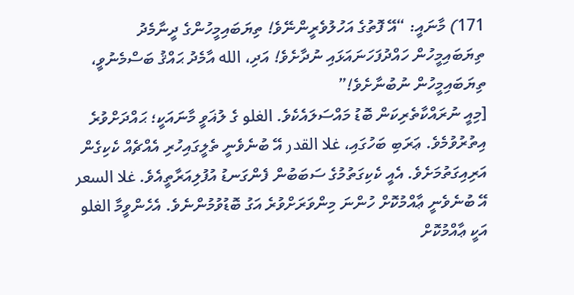171) މާނައީ: “އޭ ފޮތުގެ އަހުލުވެރީންނޭވެ! ތިޔަބައިމީހުންގެ ދީނާމެދު ތިޔަބައިމީހުން ހައްދުފަހަނައަޅައި ނުދާށެވެ! އަދި، الله އާމެދު ޙައްޤު ބަސްމެނުވީ، ތިޔަބައިމީހުން ނުބުނާށެވެ!”
[މިއީ ނުރައްކާތެރިކަން ބޮޑު މައްސަލައެކެވެ. الغلو ގެ ލުޣަވީ މާނައަކީ؛ ޙައްދަށްވުރެ އިތުރުވުމެވެ. ޢަރަބި ބަހުގައި، غلا القدر އޭ ބުނެވެނީ ތެލީގައިހުރި އެއްޗެއް ކެކިގެން އަރިއިގަތުމަށެވެ. އެއީ ކެކިގަތުމުގެ ސަބަބުން ފެންގަނޑު އުފުލިއަރާތީއެވެ. غلا السعر އޭ ބުނެވެނީ ޢާއްމުކޮށް ހުންނަ މިންވަރަށްވުރެ އަގު ބޮޑުވުމުންނެވެ. އެހެންވީމާ الغلو އަކީ ޢާއްމުކޮށް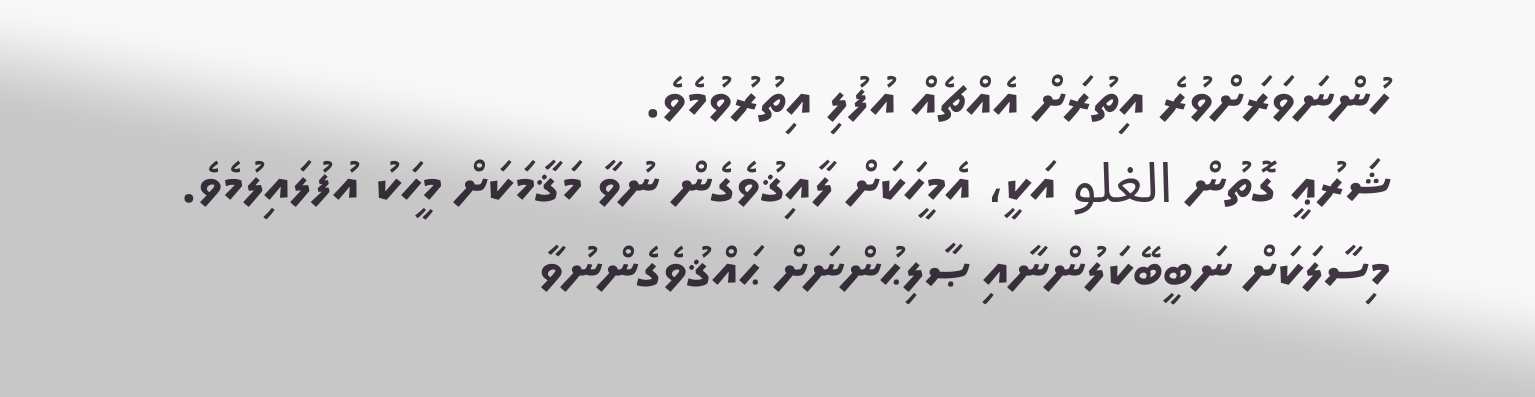ހުންނަވަރަށްވުރެ އިތުރަށް އެއްޗެއް އުފުލި އިތުރުވުމެވެ.
ޝަރުޢީ ގޮތުން الغلو އަކީ، އެމީހަކަށް ލާއިޤުވެގެން ނުވާ މަޤާމަކަށް މީހަކު އުފުލައިލުމެވެ. މިސާލަކަށް ނަބީބޭކަލުންނާއި ޞާލިޙުންނަށް ޙައްޤުވެގެންނުވާ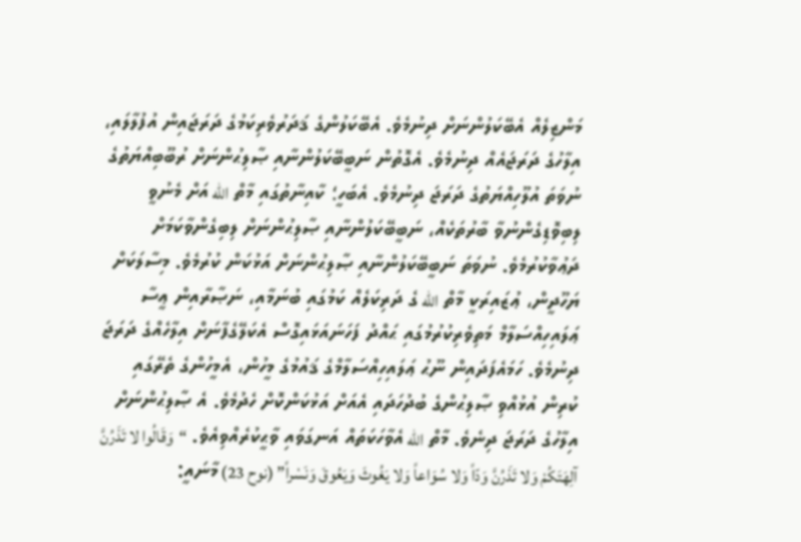މަންޒިލެއް އެބޭކަލުންނަށް ދިނުމެވެ. އެބޭކަލުންގެ ޤަދަރުވެރިކަމުގެ ދަރަޖައިން އުފުލާލައި، އިލާހުގެ ދަރަޖައެއް ދިނުމެވެ. އެގޮތުން ނަބީބޭކަލުންނާއި ޞާލިޙުންނަށް ރުބޫބިއްޔަތުގެ ނުވަތަ އުލޫހިއްޔަތުގެ ދަރަޖަ ދިނުމެވެ. އެބަހީ؛ ކާއިނާތުގައި މާތް الله އަށް މެނުވީ ލިބިވޮޑިގެންނުވާ ބާރުތަކެއް، ނަބީބޭކަލުންނާއި ޞާލިޙުންނަށް ލިބިގެންވާކަމަށް ދަޢުވާކުރުމެވެ. ނުވަތަ ނަބީބޭކަލުންނާއި ޞާލިޙުންނަށް އަޅުކަން ކުރުމެވެ. މިސާލަކަށް ޔަހޫދީން، ޢުޒައިރަކީ މާތް الله ގެ ދަރިކަލެއް ކަމުގައި ބުނަމާއި، ނަޞާރާއިން ޢީސާ ޢަލައިހިއްސަލާމް މަތިވެރިކުރުމުގައި ޙައްދު ފަހަނައަޅައިގޮސް އެކަލޭގެފާނަށް އިލާހެއްގެ ދަރަޖަ ދިނުމެވެ. ހަމައެފަދައިން ނޫޙު ޢަލައިހިއްސަލާމްގެ ޤައުމުގެ މީހުން، އެމީހުންގެ ތެރޭގައި ކުރިން އުޅުއްވި ޞާލިޙުންގެ ބުދުހަދައި އެއަށް އަޅުކަންކޮށް ހެދުމެވެ. އެ ޞާލިޙުންނަށް އިލާހުގެ ދަރަޖަ ދިނެވެ. މާތް الله އެވާހަކަތައް އަނގަވައި ވާޙީކުރެއްވިއެވެ. “وَقَالُوا لا تَذَرُنَّ آلِهَتَكُمْ وَلا تَذَرُنَّ وَدّاً وَلا سُوَاعاً وَلا يَغُوثَ وَيَعُوقَ وَنَسْراً” (نوح 23) މާނައީ: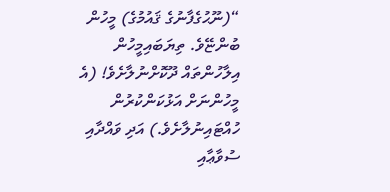“(ނޫޙުގެފާނުގެ ޤައުމުގެ) މީހުން ބުންޏޭވެ. ތިޔަބައިމީހުން އިލާހުންތައް ދޫކޮށްނުލާށެވެ! (އެ މީހުންނަށް އަޅުކަންކުރުން ހުއްޓައިނުލާށެވެ.) އަދި ވައްދާއި ސުވާޢާއި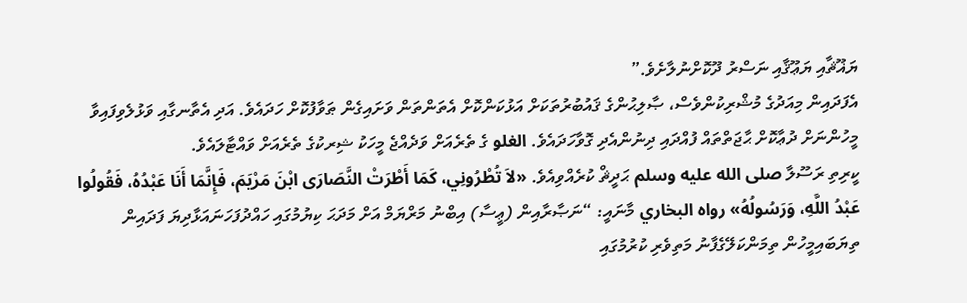ޔަޣޫޘާއި ޔަޢޫޤާއި ނަސްރު ދޫކޮށްނުލާށެވެ.”
އެފަދައިން މިއަދުގެ މުޝްރިކުންވެސް، ޞާލިޙުންގެ ޤައުބުރުތަކަށް އަޅުކަންކޮށް އެތަންތަން ވަށައިގެން ޠަވާފުކޮށް ހަދައެވެ. އަދި އެތާނގާއި ވަޅުލެވިފައިވާ މީހުންނަށް ދުޢާކޮށް ޙާޖަތްތައް ފުއްދައި ދިނުންއެދި ގޮވާހަދައެވެ. الغلو ގެ ތެރެއަށް ވަދެއްޖެ މީހަކު ޝިރކުގެ ތެރެއަށް ވައްޓާލައެވެ.
ކީރިތި ރަސޫލާ صلى الله عليه وسلم ޙަދީޘް ކުރެއްވިއެވެ. «لاَ تُطْرُونِي، كَمَا أَطْرَتْ النَّصَارَى ابْنَ مَرْيَمَ، فَإِنَّمَا أَنَا عَبْدُهُ، فَقُولُوا عَبْدُ اللَّهِ، وَرَسُولُهُ» رواه البخاري މާނައީ: “ނަޞާރާއިން (ޢީސާ) އިބްނު މަރްޔަމް އަށް މަދަޙަ ކިޔުމުގައި ހައްދުފަހަނައަޅާދިޔަ ފަދައިން ތިޔަބައިމީހުން ތިމަންކަލޭގެފާނު މަތިވެރި ކުރުމުގައި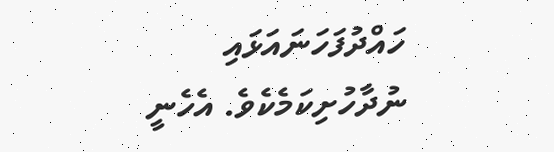ހައްދުފަހަނައަޅައި ނުދާހުށިކަމެކެވެ. އެހެނީ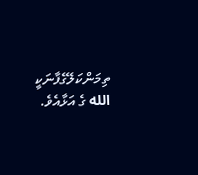ތިމަންކަލޭގެފާނަކީ الله ގެ އަޅާއެވެ.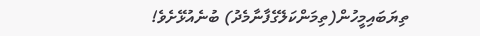ތިޔަބައިމީހުން(ތިމަންކަލޭގެފާނާމެދު) ބުނެއުޅޭށެވެ!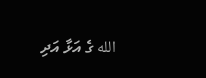الله ގެ އަޅާ އަދި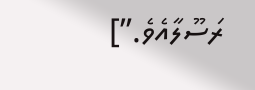ރަސޫލާއެވެ.”]